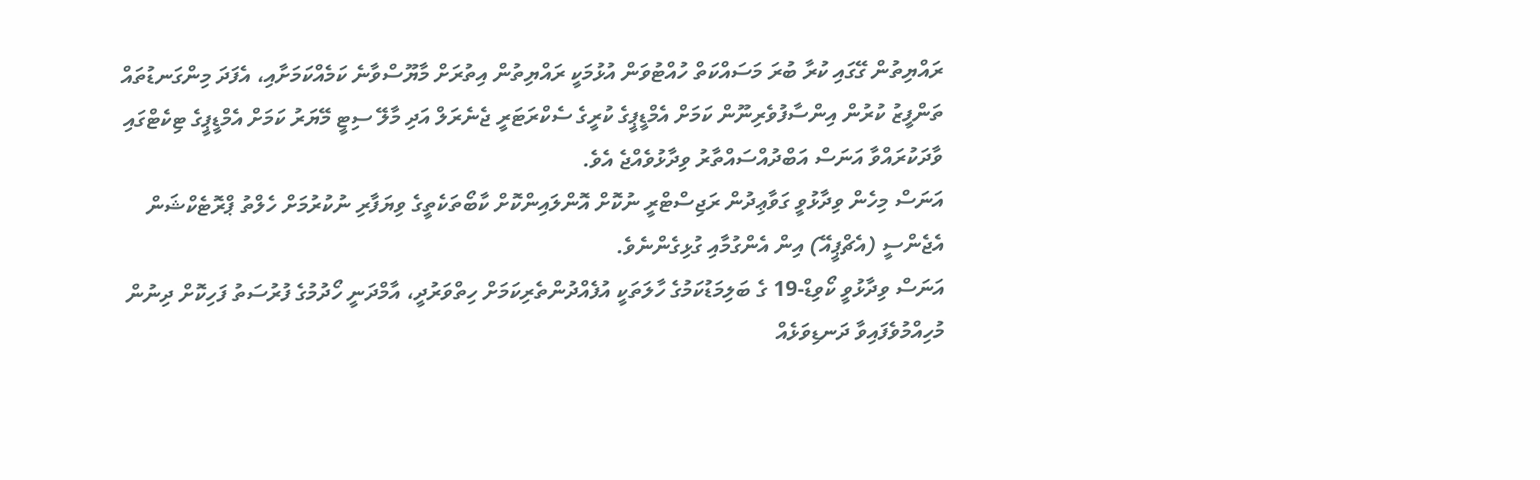ރައްޔިތުން ގޭގައި ކުރާ ބުރަ މަސައްކަތް ހުއްޓުވަން އުޅުމަކީ ރައްޔިތުން އިތުރަށް މާޔޫސްވާނެ ކަމެއްކަމަށާއި، އެފަދަ މިންގަނޑުތައް ތަންފީޒު ކުރުން އިންސާފުވެރިނޫން ކަމަށް އެމްޑީޕީގެ ކުރީގެ ސެކްރަޓަރީ ޖެނެރަލް އަދި މާލޭ ސިޓީ މޭޔަރު ކަމަށް އެމްޑީޕީގެ ޓިކެޓްގައި ވާދަކުރައްވާ އަނަސް އަބްދުއްސައްތާރު ވިދާޅުވެއްޖެ އެވެ.
އަނަސް މިހެން ވިދާޅުވީ ގަވާޢިދުން ރަޖިސްޓްރީ ނުކޮށް އޮންލައިންކޮށް ކާބޯތަކެތީގެ ވިޔަފާރި ނުކުރުމަށް ހެލްތު ޕްރޮޓެކްޝަން އެޖެންސީ (އެޗްޕީއޭ) އިން އެންގުމާއި ގުޅިގެންނެވެ.
އަނަސް ވިދާޅުވީ ކޯވިޑް-19 ގެ ބަލިމަޑުކަމުގެ ހާލަތަކީ އުފެއްދުންތެރިކަމަށް ހިތްވަރުދީ، އާމްދަނީ ހޯދުމުގެ ފުރުސަތު ފަހިކޮށް ދިނުން މުހިއްމުވެފައިވާ ދަނޑިވަޅެއް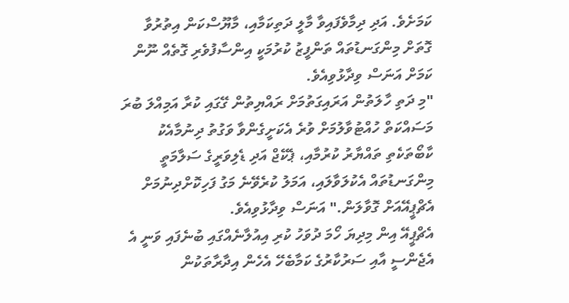ކަމަށެވެ. އަދި ދިމާވެފައިވާ މާލީ ދަތިކަމާއި، މާޔޫސްކަން އިތުރުވާ ގޮތަށް މިންގަނޑުތައް ތަންފީޒު ކުރުމަކީ އިންސާފުވެރި ގޮތެއް ނޫން ކަމަށް އަނަސް ވިދާޅުވިއެވެ.
"މި ދަތި ހާލަތުން އަރައިގަތުމަށް ރައްޔިތުން ގޭގައި ކުރާ އަމިއްލަ ބުރަ މަސައްކަތް ހުއްޓުވާލުމަށް ވުރެ އެކަށީގެންވާ ވަގުތު ދިނުމާއެކު ކާބޯތަކެތި ތައްޔާރު ކުރުމާއި، ޕެކޭޖް އަދި ޑެލިވަރީގެ ސަލާމަތީ މިންގަނޑުތައް އެކުލަވާލައި، އަމަލު ކުރެވޭނެ މަގު ފަހިކޮށްދިނުމަށް އެޗްޕީއޭއަށް ގޮވާލަން." އަނަސް ވިދާޅުވިއެވެ.
އެޗްޕީއޭ އިން މިދިޔަ ހޯމަ ދުވަހު ކުރި އިއުލާނެއްގައި ބުނެފައި ވަނީ އެ އެޖެންސީ އާއި ސަރުކާރުގެ ކަމާބެހޭ އެހެން އިދާރާތަކުން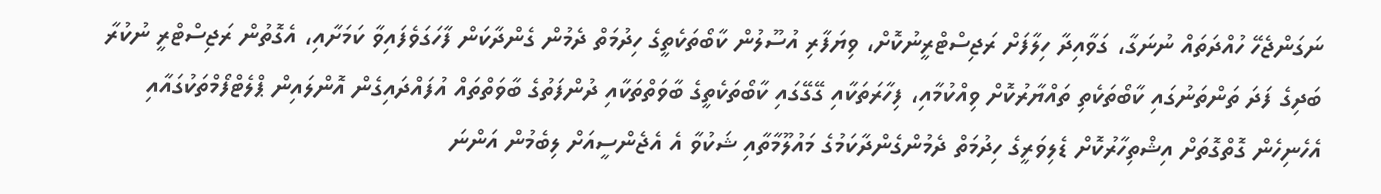ނަގަންޖެހޭ ހުއްދަތައް ނުނަގާ، ގަވާއިދާ ހިލާފަށް ރަޖިސްޓްރީނުކޮށް، ވިޔަފާރި އުސޫލުން ކާބޯތަކެތީގެ ހިދުމަތް ދެމުން ގެންދާކަން ފާހަގަވެފައިވާ ކަމަށާއި، އެގޮތުން ރަޖިސްޓްރީ ނުކުރާ ބަދިގެ ފަދަ ތަންތަނުގައި ކާބޯތަކެތި ތައްޔާރުކޮށް ވިއްކުމާއި، ފިހާރަތަކާއި ގޭގޭގައި ކާބޯތަކެތީގެ ބާވަތްތަކާއި ދުންފަތުގެ ބާވަތްތައް އުފައްދައިގެން އޮންލައިން ޕްލެޓްފޯމްތަކުގައާއި އެހެނިހެން ގޮތްގޮތަށް އިޝްތިހާރުކޮށް ޑެލިވަރީގެ ހިދުމަތް ދެމުންގެންދާކަމުގެ މައުލޫމާތާއި ޝަކުވާ އެ އެޖެންސީއަށް ލިބެމުން އަންނަ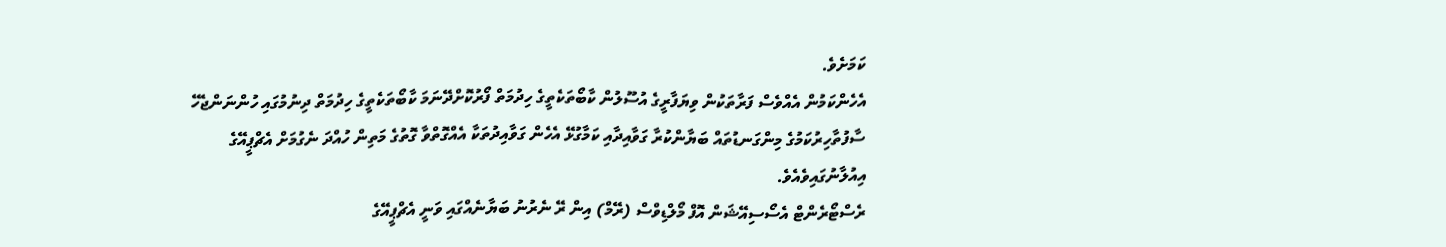ކަމަށެވެ.
އެހެންކަމުން އެއްވެސް ފަރާތަކުން ވިޔަފާރީގެ އުސޫލުން ކާބޯތަކެތީގެ ހިދުމަތް ފޯރުކޮށްދޭނަމަ ކާބޯތަކެތީގެ ހިދުމަތް ދިނުމުގައި ހުންނަންޖެހޭ ސާފުތާހިރުކަމުގެ މިންގަނޑުތައް ބަޔާންކުރާ ގަވާއިދާއި ކަމާގުޅޭ އެހެން ގަވާއިދުތަކާ އެއްގޮތްވާ ގޮތުގެ މަތިން ހުއްދަ ނެގުމަށް އެޗްޕީއޭގެ އިއުލާނުގައިވެއެވެ.
ރެސްޓޯރެންޓް އެސޯސިއޭޝަން އޮފް މޯލްޑިވްސް (ރޭމް) އިން ރޭ ނެރުނު ބަޔާނެއްގައި ވަނީ އެޗްޕީއޭގެ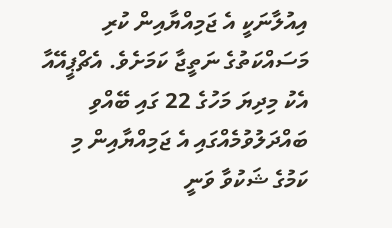އިއުލާނަކީ އެ ޖަމިއްޔާއިން ކުރި މަސައްކަތުގެ ނަތީޖާ ކަމަށެވެ. އެޗްޕީއޭއާ އެކު މިދިޔަ މަހުގެ 22 ގައި ބޭއްވި ބައްދަލުވުމެއްގައި އެ ޖަމިއްޔާއިން މި ކަމުގެ ޝަކުވާ ވަނީ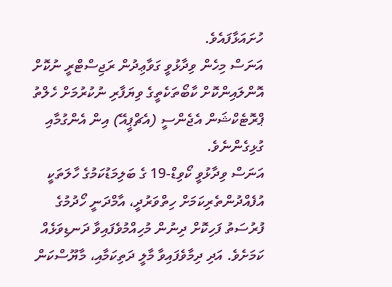ހުށައަޅާފައެވެ.
އަނަސް މިހެން ވިދާޅުވީ ގަވާޢިދުން ރަޖިސްޓްރީ ނުކޮށް އޮންލައިންކޮށް ކާބޯތަކެތީގެ ވިޔަފާރި ނުކުރުމަށް ހެލްތު ޕްރޮޓެކްޝަން އެޖެންސީ (އެޗްޕީއޭ) އިން އެންގުމާއި ގުޅިގެންނެވެ.
އަނަސް ވިދާޅުވީ ކޯވިޑް-19 ގެ ބަލިމަޑުކަމުގެ ހާލަތަކީ އުފެއްދުންތެރިކަމަށް ހިތްވަރުދީ، އާމްދަނީ ހޯދުމުގެ ފުރުސަތު ފަހިކޮށް ދިނުން މުހިއްމުވެފައިވާ ދަނޑިވަޅެއް ކަމަށެވެ. އަދި ދިމާވެފައިވާ މާލީ ދަތިކަމާއި، މާޔޫސްކަން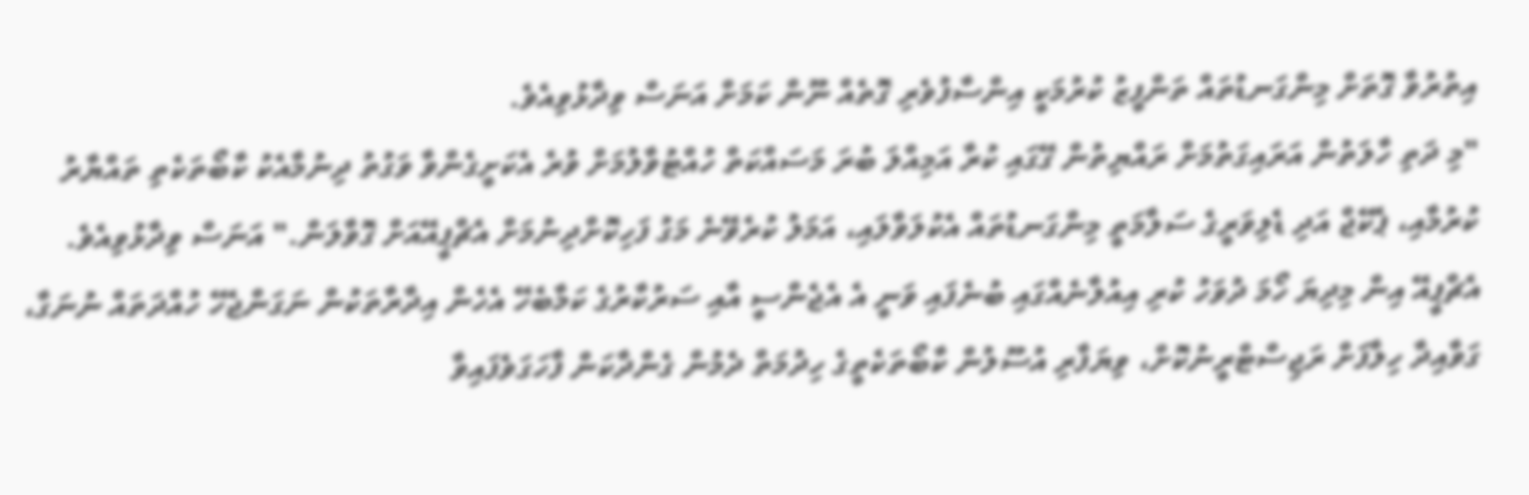އިތުރުވާ ގޮތަށް މިންގަނޑުތައް ތަންފީޒު ކުރުމަކީ އިންސާފުވެރި ގޮތެއް ނޫން ކަމަށް އަނަސް ވިދާޅުވިއެވެ.
"މި ދަތި ހާލަތުން އަރައިގަތުމަށް ރައްޔިތުން ގޭގައި ކުރާ އަމިއްލަ ބުރަ މަސައްކަތް ހުއްޓުވާލުމަށް ވުރެ އެކަށީގެންވާ ވަގުތު ދިނުމާއެކު ކާބޯތަކެތި ތައްޔާރު ކުރުމާއި، ޕެކޭޖް އަދި ޑެލިވަރީގެ ސަލާމަތީ މިންގަނޑުތައް އެކުލަވާލައި، އަމަލު ކުރެވޭނެ މަގު ފަހިކޮށްދިނުމަށް އެޗްޕީއޭއަށް ގޮވާލަން." އަނަސް ވިދާޅުވިއެވެ.
އެޗްޕީއޭ އިން މިދިޔަ ހޯމަ ދުވަހު ކުރި އިއުލާނެއްގައި ބުނެފައި ވަނީ އެ އެޖެންސީ އާއި ސަރުކާރުގެ ކަމާބެހޭ އެހެން އިދާރާތަކުން ނަގަންޖެހޭ ހުއްދަތައް ނުނަގާ، ގަވާއިދާ ހިލާފަށް ރަޖިސްޓްރީނުކޮށް، ވިޔަފާރި އުސޫލުން ކާބޯތަކެތީގެ ހިދުމަތް ދެމުން ގެންދާކަން ފާހަގަވެފައިވާ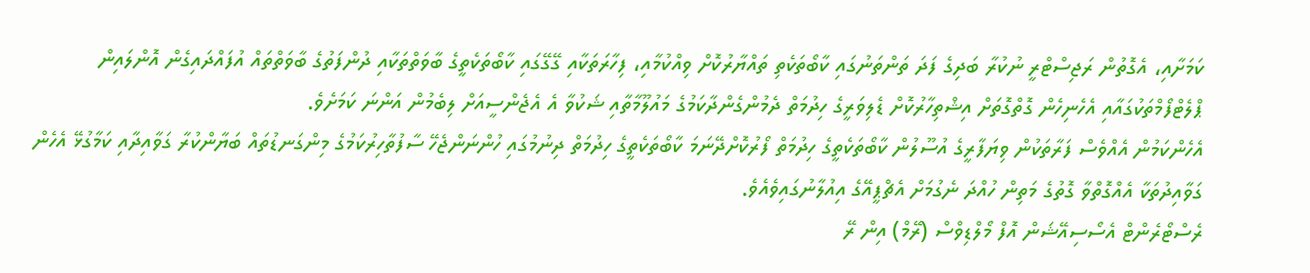ކަމަށާއި، އެގޮތުން ރަޖިސްޓްރީ ނުކުރާ ބަދިގެ ފަދަ ތަންތަނުގައި ކާބޯތަކެތި ތައްޔާރުކޮށް ވިއްކުމާއި، ފިހާރަތަކާއި ގޭގޭގައި ކާބޯތަކެތީގެ ބާވަތްތަކާއި ދުންފަތުގެ ބާވަތްތައް އުފައްދައިގެން އޮންލައިން ޕްލެޓްފޯމްތަކުގައާއި އެހެނިހެން ގޮތްގޮތަށް އިޝްތިހާރުކޮށް ޑެލިވަރީގެ ހިދުމަތް ދެމުންގެންދާކަމުގެ މައުލޫމާތާއި ޝަކުވާ އެ އެޖެންސީއަށް ލިބެމުން އަންނަ ކަމަށެވެ.
އެހެންކަމުން އެއްވެސް ފަރާތަކުން ވިޔަފާރީގެ އުސޫލުން ކާބޯތަކެތީގެ ހިދުމަތް ފޯރުކޮށްދޭނަމަ ކާބޯތަކެތީގެ ހިދުމަތް ދިނުމުގައި ހުންނަންޖެހޭ ސާފުތާހިރުކަމުގެ މިންގަނޑުތައް ބަޔާންކުރާ ގަވާއިދާއި ކަމާގުޅޭ އެހެން ގަވާއިދުތަކާ އެއްގޮތްވާ ގޮތުގެ މަތިން ހުއްދަ ނެގުމަށް އެޗްޕީއޭގެ އިއުލާނުގައިވެއެވެ.
ރެސްޓޯރެންޓް އެސޯސިއޭޝަން އޮފް މޯލްޑިވްސް (ރޭމް) އިން ރޭ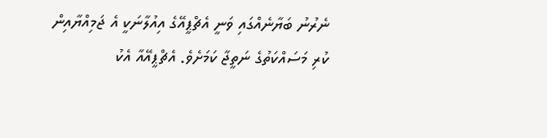ނެރުނު ބަޔާނެއްގައި ވަނީ އެޗްޕީއޭގެ އިއުލާނަކީ އެ ޖަމިއްޔާއިން ކުރި މަސައްކަތުގެ ނަތީޖާ ކަމަށެވެ. އެޗްޕީއޭއާ އެކު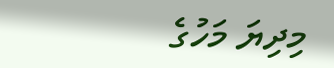މިދިޔަ މަހުގެ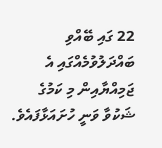22 ގައި ބޭއްވި ބައްދަލުވުމެއްގައި އެ ޖަމިއްޔާއިން މި ކަމުގެ ޝަކުވާ ވަނީ ހުށައަޅާފައެވެ.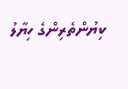ކިޔުންތެރިންގެ ހިޔާލު